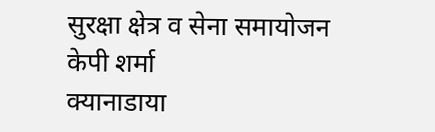सुरक्षा क्षेत्र व सेना समायोजन
केपी शर्मा
क्यानाडाया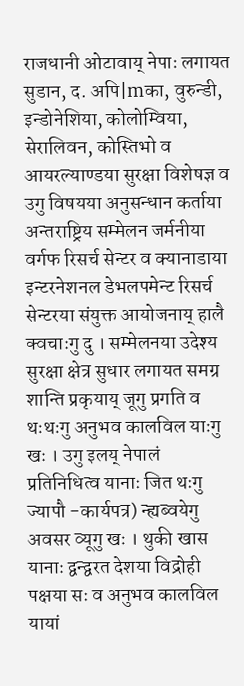राजधानी ओटावाय् नेपाः लगायत सुडान, द. अपि|mका, वुरुन्डी, इन्डोनेशिया, कोलोम्विया, सेरालिवन, कोस्तिभो व आयरल्याण्डया सुरक्षा विशेषज्ञ व उगु विषयया अनुसन्धान कर्ताया अन्तराष्ट्रिय सम्मेलन जर्मनीया वर्गफ रिसर्च सेन्टर व क्यानाडाया इन्टरनेशनल डेभलपमेन्ट रिसर्च सेन्टरया संयुक्त आयोजनाय् हालै क्वचाःगु दु । सम्मेलनया उदेश्य सुरक्षा क्षेत्र सुधार लगायत समग्र शान्ति प्रकृयाय् जूगु प्रगति व थःथःगु अनुभव कालविल याःगु खः । उगु इलय् नेपालं प्रतिनिधित्व यानाः जित थःगु ज्यापौ -कार्यपत्र) न्ह्यब्वयेगु अवसर व्यूगु खः । थुकी खास यानाः द्वन्द्वरत देशया विद्रोही पक्षया सः व अनुभव कालविल यायां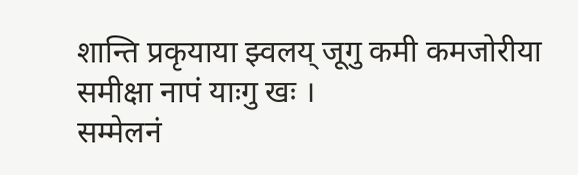शान्ति प्रकृयाया झ्वलय् जूगु कमी कमजोरीया समीक्षा नापं याःगु खः ।
सम्मेलनं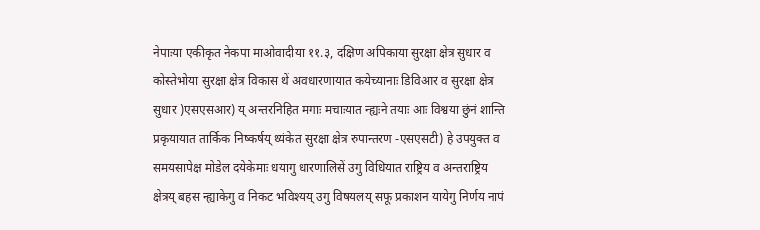नेपाःया एकीकृत नेकपा माओवादीया ११.३, दक्षिण अपिकाया सुरक्षा क्षेत्र सुधार व कोस्तेभोया सुरक्षा क्षेत्र विकास थें अवधारणायात कयेच्यानाः डिविआर व सुरक्षा क्षेत्र सुधार )एसएसआर) य् अन्तरनिहित मगाः मचाःयात न्ह्यःने तयाः आः विश्वया छुंनं शान्ति प्रकृयायात तार्किक निष्कर्षय् थ्यंकेत सुरक्षा क्षेत्र रुपान्तरण -एसएसटी) हे उपयुक्त व समयसापेक्ष मोडेल दयेकेमाः धयागु धारणालिसें उगु विधियात राष्ट्रिय व अन्तराष्ट्रिय क्षेत्रय् बहस न्ह्याकेगु व निकट भविश्यय् उगु विषयलय् सफू प्रकाशन यायेगु निर्णय नापं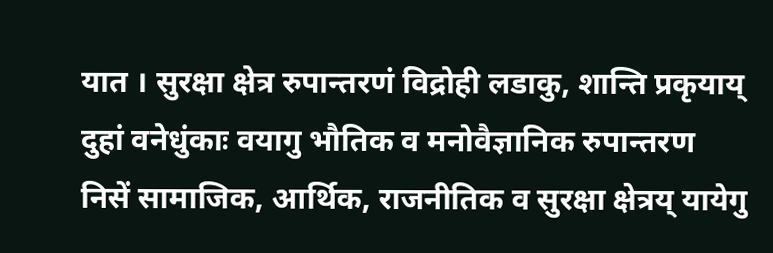यात । सुरक्षा क्षेत्र रुपान्तरणं विद्रोही लडाकु, शान्ति प्रकृयाय् दुहां वनेधुंकाः वयागु भौतिक व मनोवैज्ञानिक रुपान्तरण निसें सामाजिक, आर्थिक, राजनीतिक व सुरक्षा क्षेत्रय् यायेगु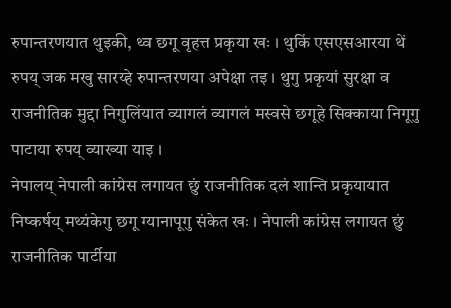रुपान्तरणयात थुइकी, थ्व छगू वृहत्त प्रकृया खः । थुकिं एसएसआरया थें रुपय् जक मखु सारय्हे रुपान्तरणया अपेक्षा तइ । थुगु प्रकृयां सुरक्षा व राजनीतिक मुद्दा निगुलिंयात व्यागलं व्यागलं मस्वसे छगूहे सिक्काया निगूगु पाटाया रुपय् व्याख्या याइ ।
नेपालय् नेपाली कांग्रेस लगायत छुं राजनीतिक दलं शान्ति प्रकृयायात निष्कर्षय् मथ्यंकेगु छगू ग्यानापूगु संकेत खः । नेपाली कांग्रेस लगायत छुं राजनीतिक पार्टीया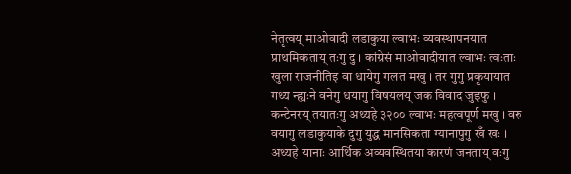नेतृत्वय् माओवादी लडाकुया ल्वाभः व्यवस्थापनयात प्राथमिकताय् तःगु दु । कांग्रेसं माओवादीयात ल्वाभः त्वःताः खुला राजनीतिइ वा धायेगु गलत मखु । तर गुगु प्रकृयायात गथ्य न्ह्यःने वनेगु धयागु विषयलय् जक विवाद जुइफु । कन्टेनरय् तयातःगु अथ्यहे ३२०० ल्वाभः महत्वपूर्ण मखु । वरु वयागु लडाकुयाके दुगु युद्ध मानसिकता ग्यानापुगु खँ खः । अथ्यहे यानाः आर्थिक अव्यवस्थितया कारणं जनताय् वःगु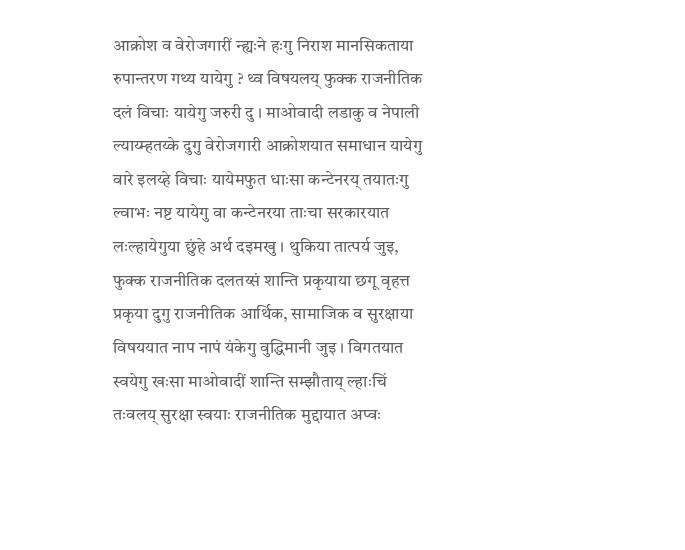आक्रोश व वेरोजगारीं न्ह्यःने हःगु निराश मानसिकताया रुपान्तरण गथ्य यायेगु ? थ्व विषयलय् फुक्क राजनीतिक दलं विचाः यायेगु जरुरी दु । माओवादी लडाकु व नेपाली ल्याय्म्हतय्के दुगु वेरोजगारी आक्रोशयात समाधान यायेगु वारे इलय्हे विचाः यायेमफुत धाःसा कन्टेनरय् तयातःगु ल्वाभः नष्ट यायेगु वा कन्टेनरया ताःचा सरकारयात लःल्हायेगुया छुंहे अर्थ दइमखु । थुकिया तात्पर्य जुइ, फुक्क राजनीतिक दलतय्सं शान्ति प्रकृयाया छगू वृहत्त प्रकृया दुगु राजनीतिक आर्थिक, सामाजिक व सुरक्षाया विषययात नाप नापं यंकेगु वुद्धिमानी जुइ । विगतयात स्वयेगु खःसा माओवादीं शान्ति सम्झौताय् ल्हाःचिं तःवलय् सुरक्षा स्वयाः राजनीतिक मुद्दायात अप्वः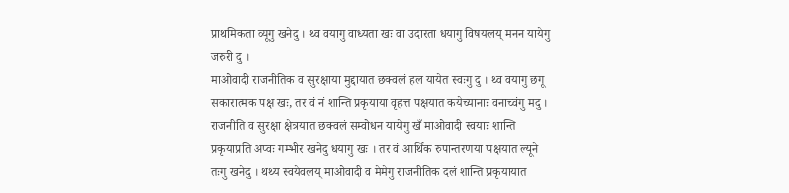प्राथमिकता व्यूगु खनेदु । थ्व वयागु वाध्यता खः वा उदारता धयागु विषयलय् मनन यायेगु जरुरी दु ।
माओवादी राजनीतिक व सुरक्षाया मुद्दायात छक्वलं हल यायेत स्वःगु दु । थ्व वयागु छगू सकारात्मक पक्ष खः, तर वं नं शान्ति प्रकृयाया वृहत्त पक्षयात कयेच्यानाः वनाच्वंगु मदु । राजनीति व सुरक्षा क्षेत्रयात छक्वलं सम्वोधन यायेगु खँ माओवादी स्वयाः शान्ति प्रकृयाप्रति अप्वः गम्भीर खनेदु धयागु खः । तर वं आर्थिक रुपान्तरणया पक्षयात ल्यूने तःगु खनेदु । थथ्य स्वयेवलय् माओवादी व मेमेगु राजनीतिक दलं शान्ति प्रकृयायात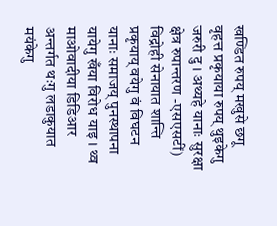खण्डित रुपय् मखुसे छगू वृहत्त प्रकृयाया रुपय् थुइकेगु जरुरी दु । अथ्यहे यानाः सुरक्षा क्षेत्र रुपान्तरण -एसएसटीं) विद्रोही सेनायात शान्ति प्रकृयाय् वयेगु वं विघटन यानाः समाजय् पुनस्थापना यायेगु खँया विरोध याइ । थ्व माओवादीया डिडिआर अन्तर्गत थःगु लडाकुयात मयंकेगु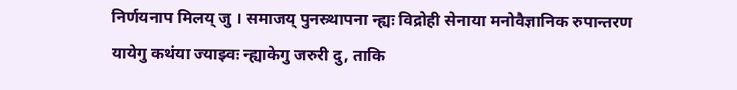निर्णयनाप मिलय् जु । समाजय् पुनस्र्थापना न्ह्यः विद्रोही सेनाया मनोवैज्ञानिक रुपान्तरण यायेगु कथंया ज्याझ्वः न्ह्याकेगु जरुरी दु, ताकि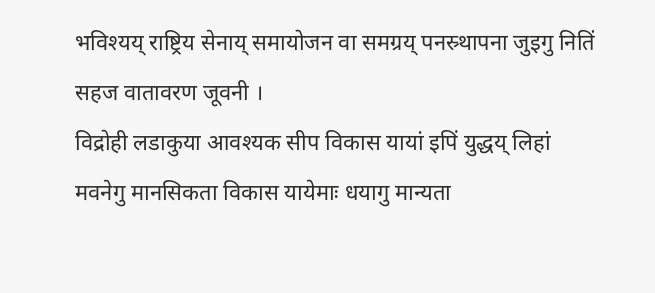भविश्यय् राष्ट्रिय सेनाय् समायोजन वा समग्रय् पनस्र्थापना जुइगु नितिं सहज वातावरण जूवनी ।
विद्रोही लडाकुया आवश्यक सीप विकास यायां इपिं युद्धय् लिहां मवनेगु मानसिकता विकास यायेमाः धयागु मान्यता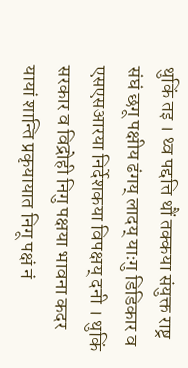थुकिं तइ । थ्व पद्दत्ति थौं तक्कया संयुक्त राष्ट्र संघं छगू पक्षीय ढंगय् लादय् याःगु डिडिकार व एसएसआरया निर्देशकया विपक्षय् दनी । थुकिं सरकार व विद्रोही निगु पक्षया भावना कदर यायां शान्ति प्रकृयायात निगू पक्षं नं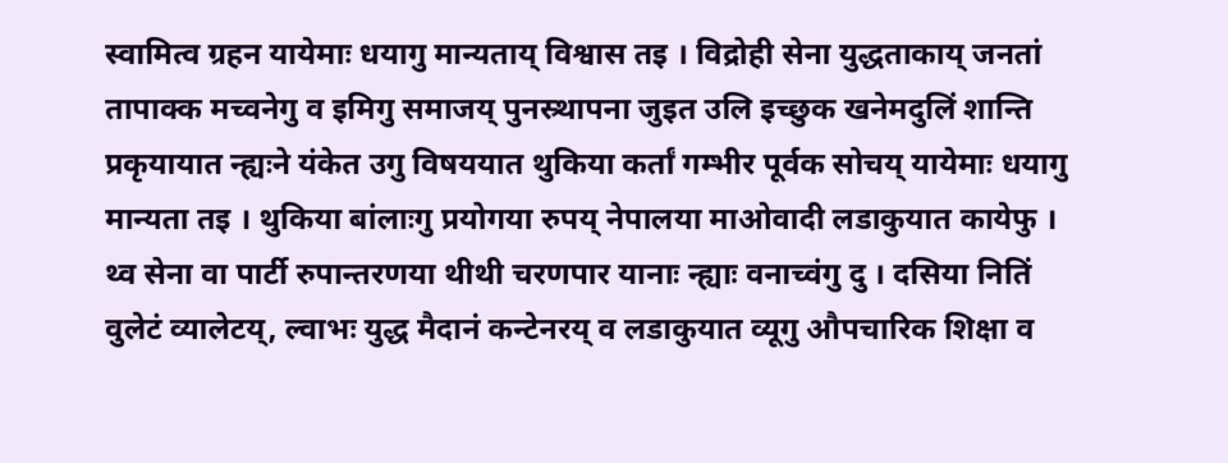स्वामित्व ग्रहन यायेमाः धयागु मान्यताय् विश्वास तइ । विद्रोही सेना युद्धताकाय् जनतां तापाक्क मच्वनेगु व इमिगु समाजय् पुनस्र्थापना जुइत उलि इच्छुक खनेमदुलिं शान्ति प्रकृयायात न्ह्यःने यंकेत उगु विषययात थुकिया कर्तां गम्भीर पूर्वक सोचय् यायेमाः धयागु मान्यता तइ । थुकिया बांलाःगु प्रयोगया रुपय् नेपालया माओवादी लडाकुयात कायेफु । थ्व सेना वा पार्टी रुपान्तरणया थीथी चरणपार यानाः न्ह्याः वनाच्वंगु दु । दसिया नितिं वुलेटं व्यालेटय्, ल्वाभः युद्ध मैदानं कन्टेनरय् व लडाकुयात व्यूगु औपचारिक शिक्षा व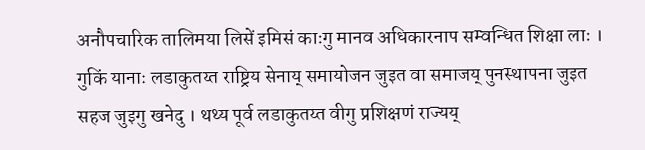अनौपचारिक तालिमया लिसें इमिसं काःगु मानव अधिकारनाप सम्वन्धित शिक्षा लाः । गुकिं यानाः लडाकुतय्त राष्ट्रिय सेनाय् समायोजन जुइत वा समाजय् पुनस्थापना जुइत सहज जुइगु खनेदु । थथ्य पूर्व लडाकुतय्त वीगु प्रशिक्षणं राज्यय्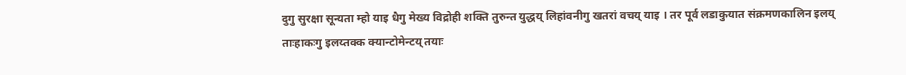दुगु सुरक्षा सून्यता म्हो याइ धैगु मेख्य विद्रोही शक्ति तुरुन्त युद्धय् लिहांवनीगु खतरां वचय् याइ । तर पूर्व लडाकुयात संक्रमणकालिन इलय् ताःहाकःगु इलय्तक्क क्यान्टोमेन्टय् तयाः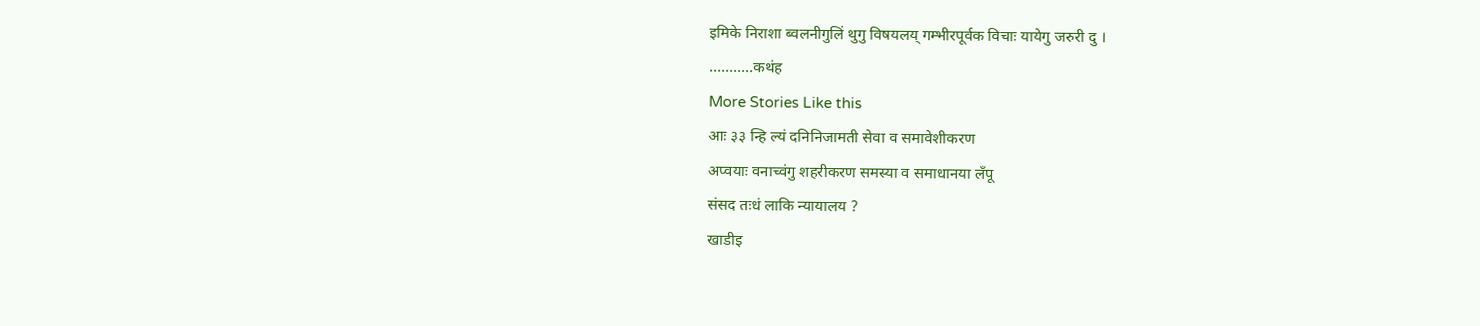इमिके निराशा ब्वलनीगुलिं थुगु विषयलय् गम्भीरपूर्वक विचाः यायेगु जरुरी दु ।
...........कथंह
More Stories Like this
आः ३३ न्हि ल्यं दनिनिजामती सेवा व समावेशीकरण
अप्वयाः वनाच्वंगु शहरीकरण समस्या व समाधानया लँपू
संसद तःधं लाकि न्यायालय ?
खाडीइ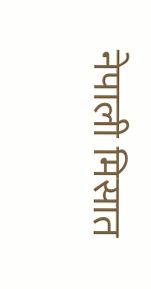नेपाली मिसात